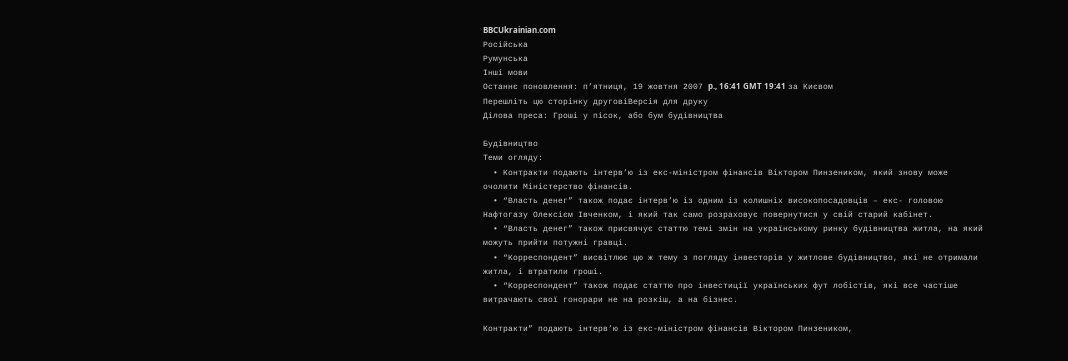BBCUkrainian.com
Російська
Румунська
Інші мови
Останнє поновлення: п’ятниця, 19 жовтня 2007 p., 16:41 GMT 19:41 за Києвом
Перешліть цю сторінку друговіВерсія для друку
Ділова преса: Гроші у пісок, або бум будівництва

Будівництво
Теми огляду:
  • Контракти подають інтерв’ю із екс-міністром фінансів Віктором Пинзеником, який знову може очолити Міністерство фінансів.
  • “Власть денег” також подає інтерв’ю із одним із колишніх високопосадовців – екс- головою Нафтогазу Олексієм Івченком, і який так само розраховує повернутися у свій старий кабінет.
  • “Власть денег” також присвячує статтю темі змін на українському ринку будівництва житла, на який можуть прийти потужні гравці.
  • “Корреспондент” висвітлює цю ж тему з погляду інвесторів у житлове будівництво, які не отримали житла, і втратили гроші.
  • “Корреспондент” також подає статтю про інвестиції українських фут лобістів, які все частіше витрачають свої гонорари не на розкіш, а на бізнес.

Контракти” подають інтерв’ю із екс-міністром фінансів Віктором Пинзеником,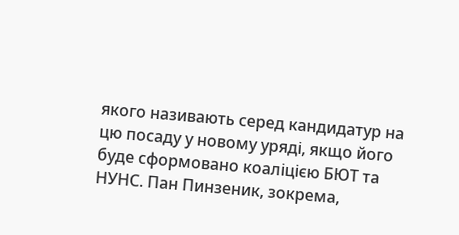якого називають серед кандидатур на цю посаду у новому уряді, якщо його буде сформовано коаліцією БЮТ та НУНС. Пан Пинзеник, зокрема,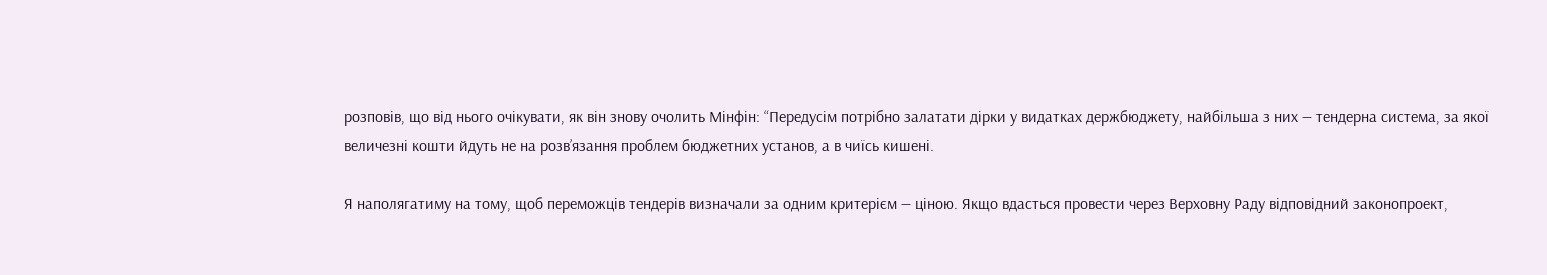розповів, що від нього очікувати, як він знову очолить Мінфін: “Передусім потрібно залатати дірки у видатках держбюджету, найбільша з них — тендерна система, за якої величезні кошти йдуть не на розв’язання проблем бюджетних установ, а в чиїсь кишені.

Я наполягатиму на тому, щоб переможців тендерів визначали за одним критерієм — ціною. Якщо вдасться провести через Верховну Раду відповідний законопроект,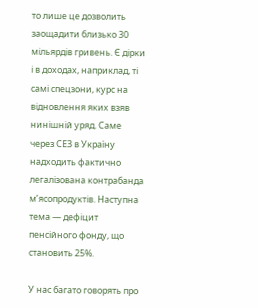то лише це дозволить заощадити близько 30 мільярдів гривень. Є дірки і в доходах, наприклад, ті самі спецзони, курс на відновлення яких взяв нинішній уряд. Саме через СЕЗ в Україну надходить фактично легалізована контрабанда м’ясопродуктів. Наступна тема — дефіцит пенсійного фонду, що становить 25%.

У нас багато говорять про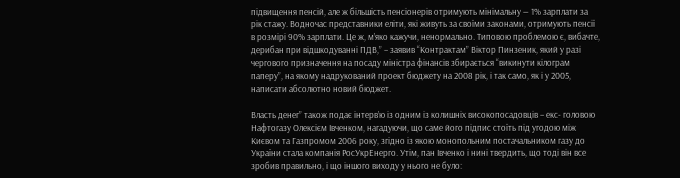підвищення пенсій, але ж більшість пенсіонерів отримують мінімальну — 1% зарплати за рік стажу. Водночас представники еліти, які живуть за своїми законами, отримують пенсії в розмірі 90% зарплати. Це ж, м’яко кажучи, ненормально. Типовою проблемою є, вибачте, дерибан при відшкодуванні ПДВ,” – заявив “Контрактам” Віктор Пинзеник, який у разі чергового призначення на посаду міністра фінансів збирається “викинути кілограм паперу”, на якому надрукований проект бюджету на 2008 рік, і так само, як і у 2005, написати абсолютно новий бюджет.

Власть денег” також подає інтерв’ю із одним із колишніх високопосадовців – екс- головою Нафтогазу Олексієм Івченком, нагадуючи, що саме його підпис стоїть під угодою між Києвом та Газпромом 2006 року, згідно із якою монопольним постачальником газу до України стала компанія РосУкрЕнерго. Утім, пан Івченко і нині твердить, що тоді він все зробив правильно, і що іншого виходу у нього не було: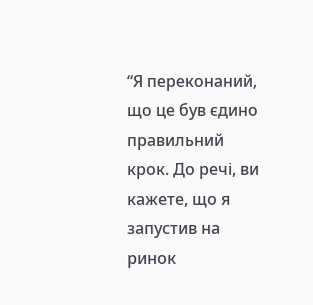“Я переконаний, що це був єдино правильний крок. До речі, ви кажете, що я запустив на ринок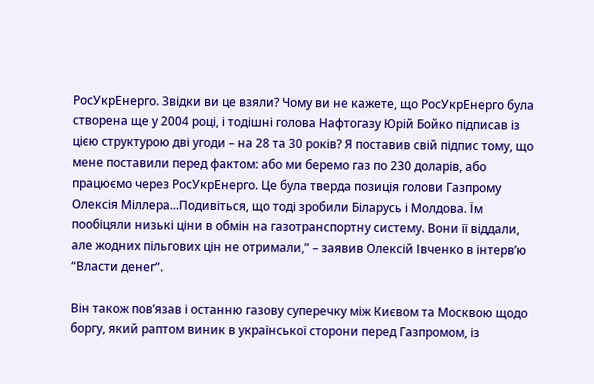РосУкрЕнерго. Звідки ви це взяли? Чому ви не кажете, що РосУкрЕнерго була створена ще у 2004 році, і тодішні голова Нафтогазу Юрій Бойко підписав із цією структурою дві угоди – на 28 та 30 років? Я поставив свій підпис тому, що мене поставили перед фактом: або ми беремо газ по 230 доларів, або працюємо через РосУкрЕнерго. Це була тверда позиція голови Газпрому Олексія Міллера...Подивіться, що тоді зробили Біларусь і Молдова. Їм пообіцяли низькі ціни в обмін на газотранспортну систему. Вони її віддали, але жодних пільгових цін не отримали,” – заявив Олексій Івченко в інтерв’ю “Власти денег”.

Він також пов’язав і останню газову суперечку між Києвом та Москвою щодо боргу, який раптом виник в української сторони перед Газпромом, із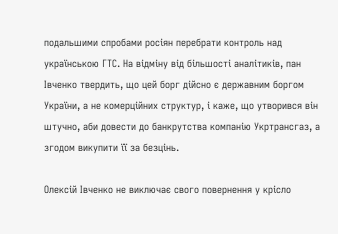подальшими спробами росіян перебрати контроль над українською ГТС. На відміну від більшості аналітиків, пан Івченко твердить, що цей борг дійсно є державним боргом України, а не комерційних структур, і каже, що утворився він штучно, аби довести до банкрутства компанію Укртрансгаз, а згодом викупити її за безцінь.

Олексій Івченко не виключає свого повернення у крісло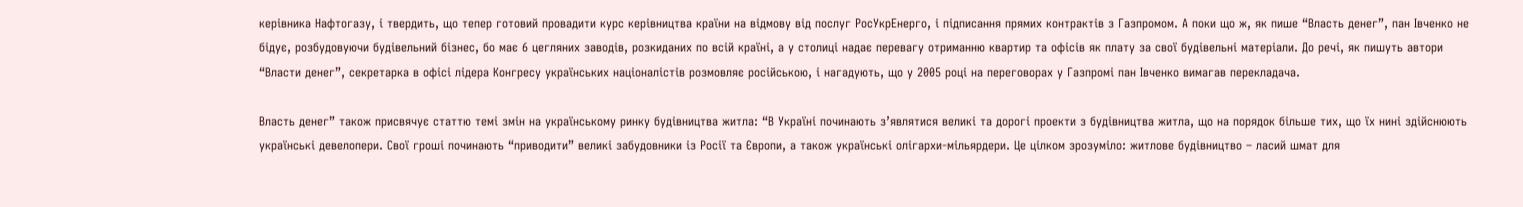керівника Нафтогазу, і твердить, що тепер готовий провадити курс керівництва країни на відмову від послуг РосУкрЕнерго, і підписання прямих контрактів з Газпромом. А поки що ж, як пише “Власть денег”, пан Івченко не бідує, розбудовуючи будівельний бізнес, бо має 6 цегляних заводів, розкиданих по всій країні, а у столиці надає перевагу отриманню квартир та офісів як плату за свої будівельні матеріали. До речі, як пишуть автори “Власти денег”, секретарка в офісі лідера Конгресу українських націоналістів розмовляє російською, і нагадують, що у 2005 році на переговорах у Газпромі пан Івченко вимагав перекладача.

Власть денег” також присвячує статтю темі змін на українському ринку будівництва житла: “В Україні починають з’являтися великі та дорогі проекти з будівництва житла, що на порядок більше тих, що їх нині здійснюють українські девелопери. Свої гроші починають “приводити” великі забудовники із Росії та Європи, а також українські олігархи-мільярдери. Це цілком зрозуміло: житлове будівництво – ласий шмат для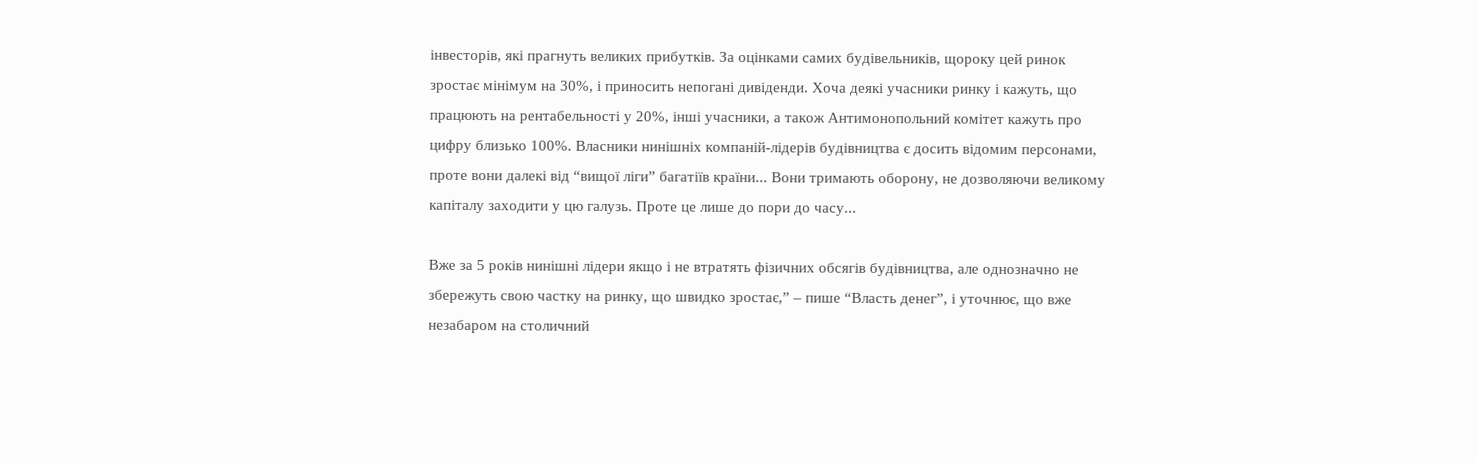інвесторів, які прагнуть великих прибутків. За оцінками самих будівельників, щороку цей ринок зростає мінімум на 30%, і приносить непогані дивіденди. Хоча деякі учасники ринку і кажуть, що працюють на рентабельності у 20%, інші учасники, а також Антимонопольний комітет кажуть про цифру близько 100%. Власники нинішніх компаній-лідерів будівництва є досить відомим персонами, проте вони далекі від “вищої ліги” багатіїв країни... Вони тримають оборону, не дозволяючи великому капіталу заходити у цю галузь. Проте це лише до пори до часу...

Вже за 5 років нинішні лідери якщо і не втратять фізичних обсягів будівництва, але однозначно не збережуть свою частку на ринку, що швидко зростає,” – пише “Власть денег”, і уточнює, що вже незабаром на столичний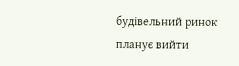будівельний ринок планує вийти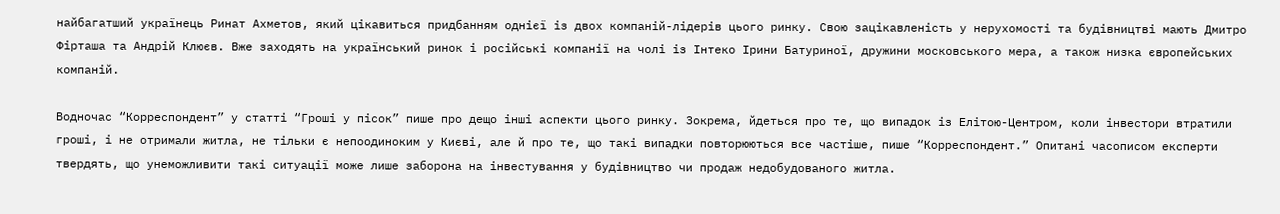найбагатший українець Ринат Ахметов, який цікавиться придбанням однієї із двох компаній-лідерів цього ринку. Свою зацікавленість у нерухомості та будівництві мають Дмитро Фірташа та Андрій Клюєв. Вже заходять на український ринок і російські компанії на чолі із Інтеко Ірини Батуриної, дружини московського мера, а також низка європейських компаній.

Водночас “Корреспондент” у статті “Гроші у пісок” пише про дещо інші аспекти цього ринку. Зокрема, йдеться про те, що випадок із Елітою-Центром, коли інвестори втратили гроші, і не отримали житла, не тільки є непоодиноким у Києві, але й про те, що такі випадки повторюються все частіше, пише “Корреспондент.” Опитані часописом експерти твердять, що унеможливити такі ситуації може лише заборона на інвестування у будівництво чи продаж недобудованого житла.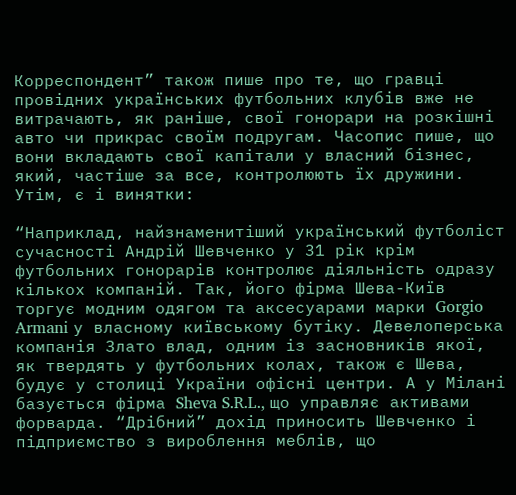Корреспондент” також пише про те, що гравці провідних українських футбольних клубів вже не витрачають, як раніше, свої гонорари на розкішні авто чи прикрас своїм подругам. Часопис пише, що вони вкладають свої капітали у власний бізнес, який, частіше за все, контролюють їх дружини. Утім, є і винятки:

“Наприклад, найзнаменитіший український футболіст сучасності Андрій Шевченко у 31 рік крім футбольних гонорарів контролює діяльність одразу кількох компаній. Так, його фірма Шева-Київ торгує модним одягом та аксесуарами марки Gorgio Armani у власному київському бутіку. Девелоперська компанія Злато влад, одним із засновників якої, як твердять у футбольних колах, також є Шева, будує у столиці України офісні центри. А у Мілані базується фірма Sheva S.R.L., що управляє активами форварда. “Дрібний” дохід приносить Шевченко і підприємство з вироблення меблів, що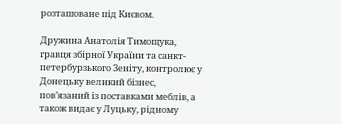розташоване під Києвом.

Дружина Анатолія Тимощука, гравця збірної України та санкт-петербурзького Зеніту, контролює у Донецьку великий бізнес, пов’язаний із поставками меблів, а також видає у Луцьку, рідному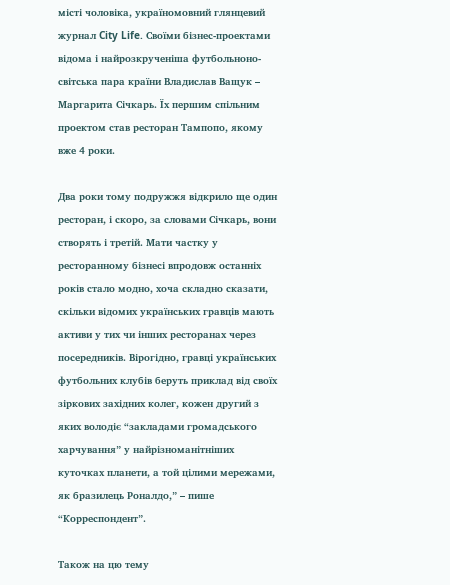місті чоловіка, україномовний глянцевий журнал City Life. Своїми бізнес-проектами відома і найрозкрученіша футбольноно-світська пара країни Владислав Ващук – Маргарита Січкарь. Їх першим спільним проектом став ресторан Тампопо, якому вже 4 роки.

Два роки тому подружжя відкрило ще один ресторан, і скоро, за словами Січкарь, вони створять і третій. Мати частку у ресторанному бізнесі впродовж останніх років стало модно, хоча складно сказати, скільки відомих українських гравців мають активи у тих чи інших ресторанах через посередників. Вірогідно, гравці українських футбольних клубів беруть приклад від своїх зіркових західних колег, кожен другий з яких володіє “закладами громадського харчування” у найрізноманітніших куточках планети, а той цілими мережами, як бразилець Роналдо,” – пише “Корреспондент”.

Також на цю тему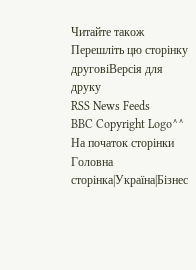Читайте також
Перешліть цю сторінку друговіВерсія для друку
RSS News Feeds
BBC Copyright Logo^^ На початок сторінки
Головна сторінка|Україна|Бізнес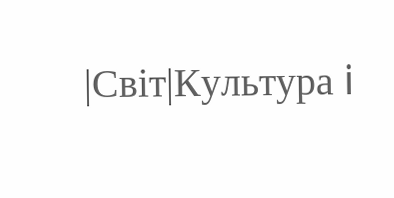|Світ|Культура i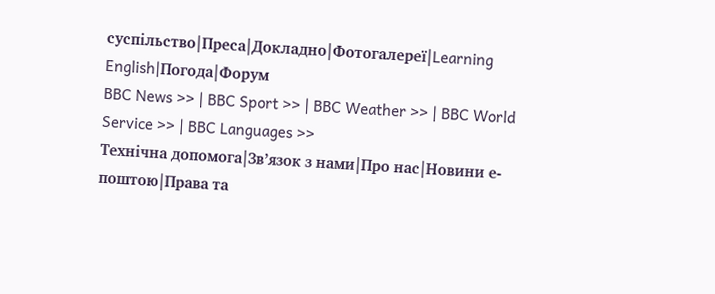cуспільство|Преса|Докладно|Фотогалереї|Learning English|Погода|Форум
BBC News >> | BBC Sport >> | BBC Weather >> | BBC World Service >> | BBC Languages >>
Технічна допомога|Зв’язок з нами|Про нас|Новини е-поштою|Права та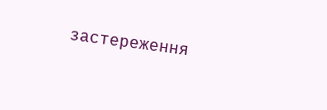застереження